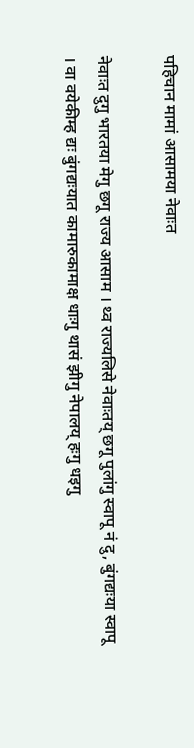पहिचान मामां आसामया नेवाःत

नेवाःत दुगु भारतया मेगु छगू राज्य आसाम । थ्व राज्यलिसे नेवाःतय् छगू पुलांगु स्वापू नं दु, बुंगद्यःया स्वापू । वा वयेकीम्ह द्यः बुंगद्यःयात कामारुकामाक्ष धाःगु थासं झीगु नेपालय् हःगु धइगु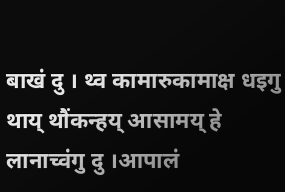बाखं दु । थ्व कामारुकामाक्ष धइगु थाय् थौंकन्हय् आसामय् हे लानाच्वंगु दु ।आपालं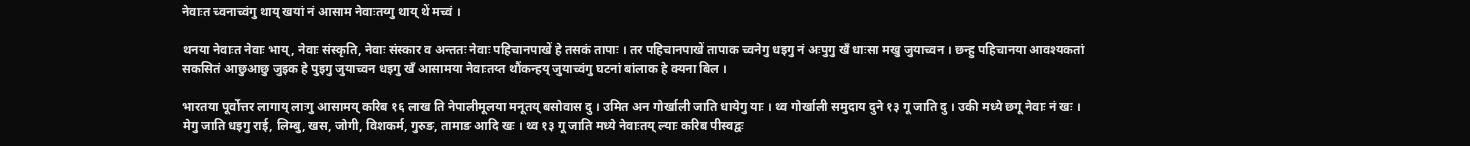नेवाःत च्वनाच्वंगु थाय् खयां नं आसाम नेवाःतय्गु थाय् थें मच्वं ।

थनया नेवाःत नेवाः भाय्, नेवाः संस्कृति, नेवाः संस्कार व अन्ततः नेवाः पहिचानपाखें हे तसकं तापाः । तर पहिचानपाखें तापाक च्वनेगु धइगु नं अःपुगु खँ धाःसा मखु जुयाच्वन । छन्हु पहिचानया आवश्यकतां सकसितं आछुआछु जुइक हे पुइगु जुयाच्वन धइगु खँ आसामया नेवाःतय्त थौंकन्हय् जुयाच्वंगु घटनां बांलाक हे क्यना बिल ।

भारतया पूर्वोत्तर लागाय् लाःगु आसामय् करिब १६ लाख ति नेपालीमूलया मनूतय् बसोवास दु । उमित अन गोर्खाली जाति धायेगु याः । थ्व गोर्खाली समुदाय दुने १३ गू जाति दु । उकी मध्ये छगू नेवाः नं खः । मेगु जाति धइगु राई, लिम्बु, खस, जोगी, विशकर्म, गुरुङ, तामाङ आदि खः । थ्व १३ गू जाति मध्ये नेवाःतय् ल्याः करिब पीस्वद्वः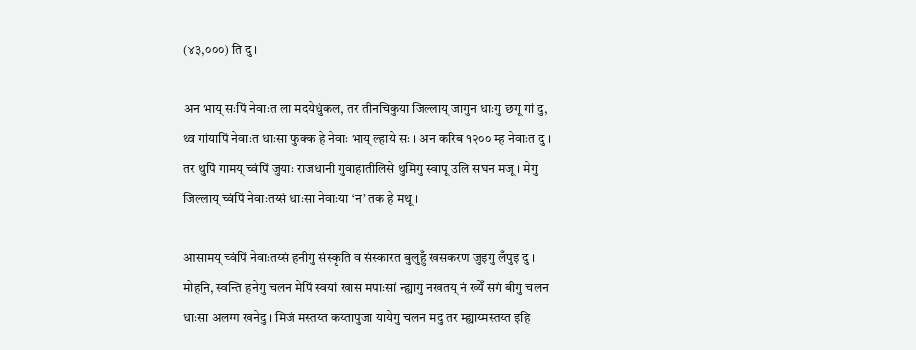(४३,०००) ति दु ।

अन भाय् सःपिं नेवाःत ला मदयेधुंकल, तर तीनचिकुया जिल्लाय् जागुन धाःगु छगू गां दु, थ्व गांयापिं नेवाःत धाःसा फुक्क हे नेवाः भाय् ल्हाये सः । अन करिब १२०० म्ह नेवाःत दु । तर थुपिं गामय् च्वंपिं जुयाः राजधानी गुवाहातीलिसे थुमिगु स्वापू उलि सघन मजू । मेगु जिल्लाय् च्वंपिं नेवाःतय्सं धाःसा नेवाःया ‘न’ तक हे मथू ।

आसामय् च्वंपिं नेवाःतय्सं हनीगु संस्कृति व संस्कारत बुलुहुँ खसकरण जुइगु लँपुइ दु । मोहनि, स्वन्ति हनेगु चलन मेपिं स्वयां खास मपाःसां न्ह्यागु नखतय् नं ख्येँ सगं बीगु चलन धाःसा अलग्ग खनेदु । मिजं मस्तय्त कय्तापुजा यायेगु चलन मदु तर म्ह्याय्मस्तय्त इहि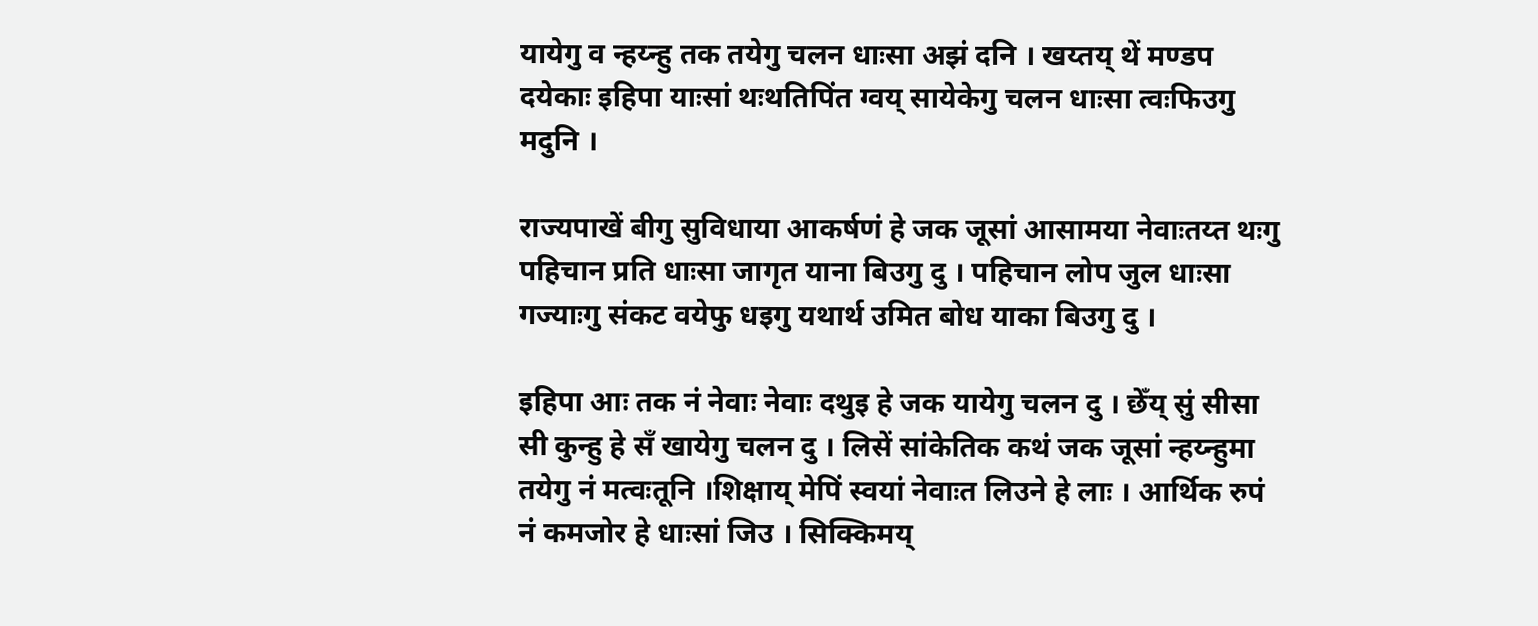यायेगु व न्हय्न्हु तक तयेगु चलन धाःसा अझं दनि । खय्तय् थें मण्डप दयेकाः इहिपा याःसां थःथतिपिंत ग्वय् सायेकेगु चलन धाःसा त्वःफिउगु मदुनि ।

राज्यपाखें बीगु सुविधाया आकर्षणं हे जक जूसां आसामया नेवाःतय्त थःगु पहिचान प्रति धाःसा जागृत याना बिउगु दु । पहिचान लोप जुल धाःसा गज्याःगु संकट वयेफु धइगु यथार्थ उमित बोध याका बिउगु दु ।

इहिपा आः तक नं नेवाः नेवाः दथुइ हे जक यायेगु चलन दु । छेँय् सुं सीसा सी कुन्हु हे सँ खायेगु चलन दु । लिसें सांकेतिक कथं जक जूसां न्हय्न्हुमा तयेगु नं मत्वःतूनि ।शिक्षाय् मेपिं स्वयां नेवाःत लिउने हे लाः । आर्थिक रुपं नं कमजोर हे धाःसां जिउ । सिक्किमय्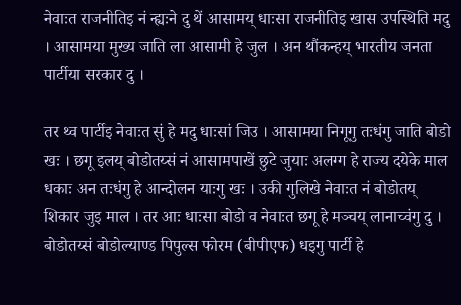नेवाःत राजनीतिइ नं न्ह्यःने दु थें आसामय् धाःसा राजनीतिइ खास उपस्थिति मदु । आसामया मुख्य जाति ला आसामी हे जुल । अन थौंकन्हय् भारतीय जनता पार्टीया सरकार दु ।

तर थ्व पार्टीइ नेवाःत सुं हे मदु धाःसां जिउ । आसामया निगूगु तःधंगु जाति बोडो खः । छगू इलय् बोडोतय्सं नं आसामपाखें छुटे जुयाः अलग्ग हे राज्य दयेके माल धकाः अन तःधंगु हे आन्दोलन याःगु खः । उकी गुलिखे नेवाःत नं बोडोतय् शिकार जुइ माल । तर आः धाःसा बोडो व नेवाःत छगू हे मञ्चय् लानाच्वंगु दु । बोडोतय्सं बोडोल्याण्ड पिपुल्स फोरम (बीपीएफ) धइगु पार्टी हे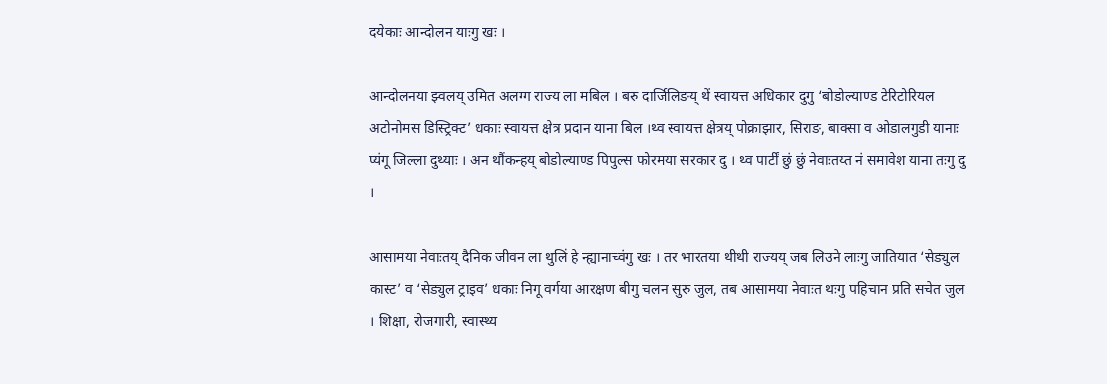दयेकाः आन्दोलन याःगु खः ।

आन्दोलनया झ्वलय् उमित अलग्ग राज्य ला मबिल । बरु दार्जिलिङय् थें स्वायत्त अधिकार दुगु ‘बोडोल्याण्ड टेरिटोरियल अटोनोमस डिस्ट्रिक्ट’ धकाः स्वायत्त क्षेत्र प्रदान याना बिल ।थ्व स्वायत्त क्षेत्रय् पोक्राझार, सिराङ, बाक्सा व ओडालगुडी यानाः प्यंगू जिल्ला दुथ्याः । अन थौंकन्हय् बोडोल्याण्ड पिपुल्स फोरमया सरकार दु । थ्व पार्टीं छुं छुं नेवाःतय्त नं समावेश याना तःगु दु ।

आसामया नेवाःतय् दैनिक जीवन ला थुलिं हे न्ह्यानाच्वंगु खः । तर भारतया थीथी राज्यय् जब लिउने लाःगु जातियात ‘सेड्युल कास्ट’ व ‘सेड्युल ट्राइव’ धकाः निगू वर्गया आरक्षण बीगु चलन सुरु जुल, तब आसामया नेवाःत थःगु पहिचान प्रति सचेत जुल । शिक्षा, रोजगारी, स्वास्थ्य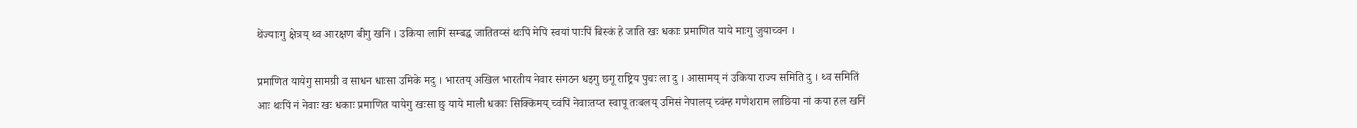थेंज्याःगु क्षेत्रय् थ्व आरक्षण बीगु खनिं । उकिया लागिं सम्बद्ध जातितय्सं थःपिं मेपिं स्वयां पाःपिं बिस्कं हे जाति खः धकाः प्रमाणित याये माःगु जुयाच्वन ।

प्रमाणित यायेगु सामग्री व साधन धाःसा उमिके मदु । भारतय् अखिल भारतीय नेवार संगठन धइगु छगू राष्ट्रिय पुचः ला दु । आसामय् नं उकिया राज्य समिति दु । थ्व समितिं आः थःपिं नं नेवाः खः धकाः प्रमाणित यायेगु खःसा छु याये माली धकाः सिक्किमय् च्वंपिं नेवाःतय्त स्वापू तःबलय् उमिसं नेपालय् च्वंम्ह गणेशराम लाछिया नां कया हल खनिं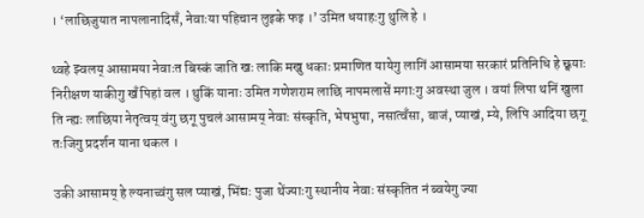। ‘लाछिजुयात नापलानादिसँ, नेवाःया पहिचान लुइके फइ ।’ उमित धयाहःगु थुलि हे ।

थ्वहे झ्वलय् आसामया नेवाःत बिस्कं जाति खः लाकि मखु धकाः प्रमाणित यायेगु लागिं आसामया सरकारं प्रतिनिधि हे छ्वयाः निरीक्षण याकीगु खँ पिहां वल । थुकिं यानाः उमित गणेशराम लाछि नापमलासें मगाःगु अवस्था जुल । वयां लिपा थनिं खुला ति न्ह्यः लाछिया नेतृत्वय् वंगु छगू पुचलं आसामय् नेवाः संस्कृति, भेषभुषा, नसात्वँसा, बाजं, प्याखं, म्ये, लिपि आदिया छगू तःजिगु प्रदर्शन याना थकल ।

उकी आसामय् हे ल्यनाच्वंगु सल प्याखं, भिंद्यः पुजा थेंज्याःगु स्थानीय नेवाः संस्कृतित नं ब्वयेगु ज्या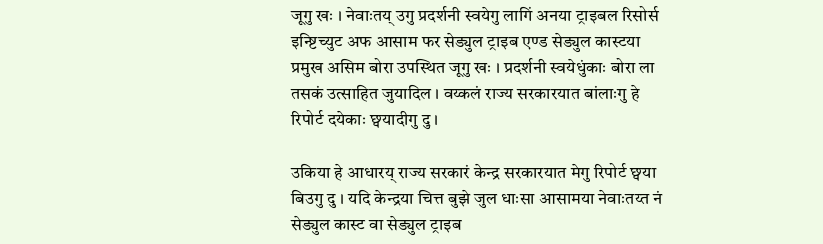जूगु खः । नेवाःतय् उगु प्रदर्शनी स्वयेगु लागिं अनया ट्राइबल रिसोर्स इन्ष्टिच्युट अफ आसाम फर सेड्युल ट्राइब एण्ड सेड्युल कास्टया प्रमुख असिम बोरा उपस्थित जूगु खः । प्रदर्शनी स्वयेधुंकाः बोरा ला तसकं उत्साहित जुयादिल । वय्कलं राज्य सरकारयात बांलाःगु हे रिपोर्ट दयेकाः छ्वयादीगु दु ।

उकिया हे आधारय् राज्य सरकारं केन्द्र सरकारयात मेगु रिपोर्ट छ्वया बिउगु दु । यदि केन्द्रया चित्त बुझे जुल धाःसा आसामया नेवाःतय्त नं सेड्युल कास्ट वा सेड्युल ट्राइब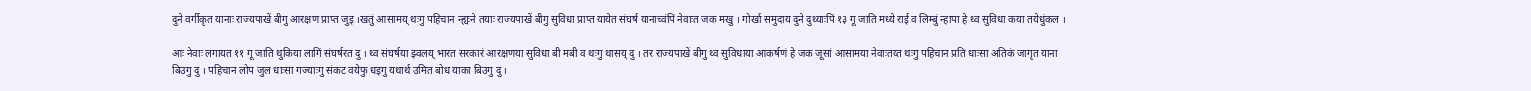दुने वर्गीकृत यानाः राज्यपाखें बीगु आरक्षण प्राप्त जुइ ।खतुं आसामय् थःगु पहिचान न्ह्यःने तयाः राज्यपाखें बीगु सुविधा प्राप्त यायेत संघर्ष यानाच्वंपिं नेवाःत जक मखु । गोर्खा समुदाय दुने दुथ्याःपिं १३ गू जाति मध्ये राई व लिम्बुं न्हापा हे थ्व सुविधा कया तयेधुंकल ।

आः नेवाः लगायत ११ गू जाति थुकिया लागिं संघर्षरत दु । थ्व संघर्षया झ्वलय् भारत सरकारं आरक्षणया सुविधा बी मबी व थःगु थासय् दु । तर राज्यपाखें बीगु थ्व सुविधाया आकर्षणं हे जक जूसां आसामया नेवाःतय्त थःगु पहिचान प्रति धाःसा अतिकं जागृत याना बिउगु दु । पहिचान लोप जुल धाःसा गज्याःगु संकट वयेफु धइगु यथार्थ उमित बोध याका बिउगु दु ।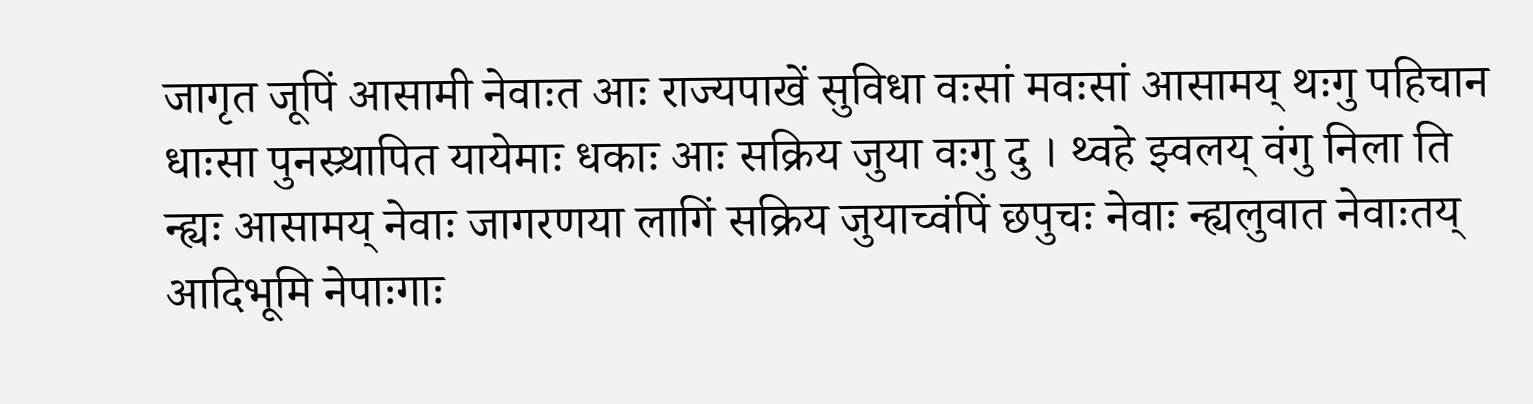जागृत जूपिं आसामी नेवाःत आः राज्यपाखें सुविधा वःसां मवःसां आसामय् थःगु पहिचान धाःसा पुनस्र्थापित यायेमाः धकाः आः सक्रिय जुया वःगु दु । थ्वहे झ्वलय् वंगु निला ति न्ह्यः आसामय् नेवाः जागरणया लागिं सक्रिय जुयाच्वंपिं छपुचः नेवाः न्ह्यलुवात नेवाःतय् आदिभूमि नेपाःगाः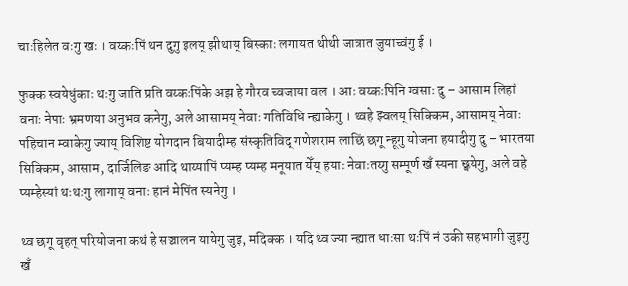चाःहिलेत वःगु खः । वय्कःपिं थन दुगु इलय् झीथाय् बिस्काः लगायत थीथी जात्रात जुयाच्वंगु ई ।

फुक्क स्वयेधुंकाः थःगु जाति प्रति वय्कःपिंके अझ हे गौरव च्वजाया वल । आः वय्कःपिनि ग्वसाः दु – आसाम लिहां वनाः नेपाः भ्रमणया अनुभव कनेगु, अले आसामय् नेवाः गतिविधि न्ह्याकेगु । थ्वहे झ्वलय् सिक्किम, आसामय् नेवाः पहिचान म्वाकेगु ज्याय् विशिष्ट योगदान बियादीम्ह संस्कृतिविद् गणेशराम लाछिं छगू न्हूगु योजना हयादीगु दु – भारतया सिक्किम, आसाम, दार्जिलिङ आदि थाय्यापिं प्यम्ह प्यम्ह मनूयात येँय् हयाः नेवाःतय्गु सम्पूर्ण खँ स्यना छ्वयेगु, अले वहे प्यम्हेस्यां थःथःगु लागाय् वनाः हानं मेपिंत स्यनेगु ।

थ्व छगू वृहत् परियोजना कथं हे सञ्चालन यायेगु जुइ, मदिक्क । यदि थ्व ज्या न्ह्यात धाःसा थःपिं नं उकी सहभागी जुइगु खँ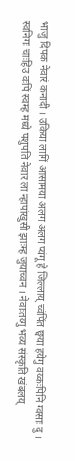भाजु दिपक नेवारं कनादी । उकिया लागिं आसामया अलग अलग प्यंगू हे जिल्लाय् च्वंपिंत छ्वया हयेगु वय्कःपिनि ग्वसाः दु ।
स्वनिगः चाःहिउ वःपिं स्वम्ह मध्ये पशुपति नेवार ला न्हापांखुसी झाःम्ह जुयाच्वन । नेवाःतय्गु भव्य संस्कृति खंबलय्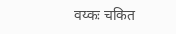वय्कः चकित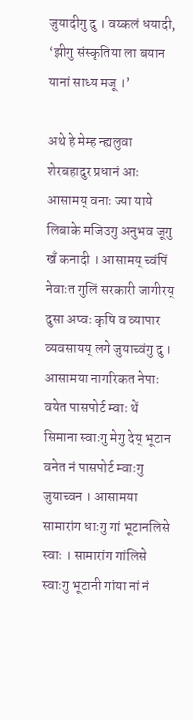जुयादीगु दु । वय्कलं धयादी, ‘झीगु संस्कृतिया ला बयान यानां साध्य मजू ।’

अथे हे मेम्ह न्ह्यलुवा शेरबहादुर प्रधानं आः आसामय् वनाः ज्या याये लिबाके मजिउगु अनुभव जूगु खँ कनादी । आसामय् च्वंपिं नेवाःत गुलिं सरकारी जागीरय् दुसा अप्वः कृषि व व्यापार व्यवसायय् लगे जुयाच्वंगु दु । आसामया नागरिकत नेपाः वयेत पासपोर्ट म्वाः थें सिमाना स्वाःगु मेगु देय् भूटान वनेत नं पासपोर्ट म्वाःगु जुयाच्वन । आसामया सामारांग धाःगु गां भूटानलिसे स्वाः । सामारांग गांलिसे स्वाःगु भूटानी गांया नां नं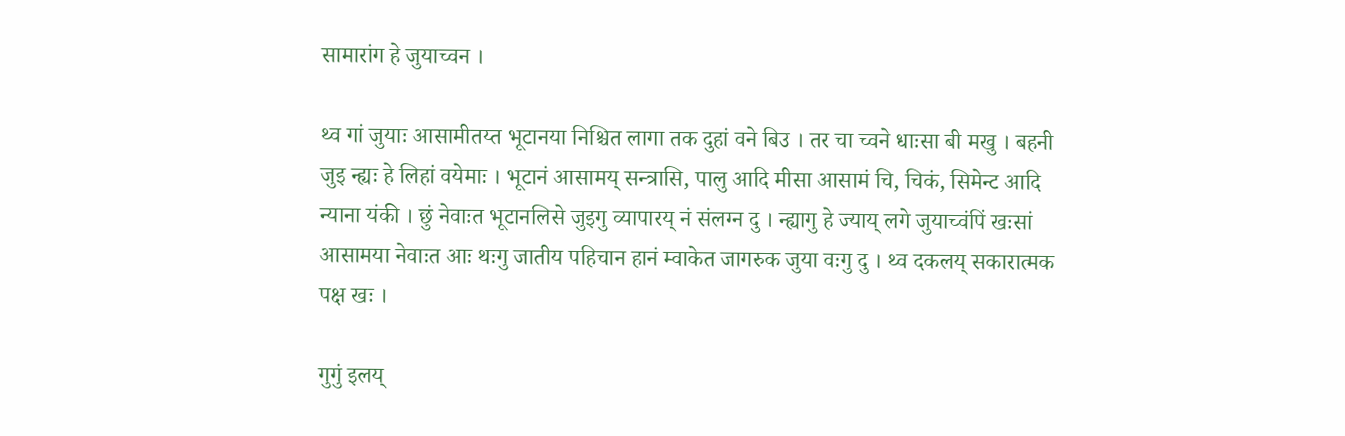सामारांग हे जुयाच्वन ।

थ्व गां जुयाः आसामीतय्त भूटानया निश्चित लागा तक दुहां वने बिउ । तर चा च्वने धाःसा बी मखु । बहनी जुइ न्ह्यः हे लिहां वयेमाः । भूटानं आसामय् सन्त्रासि, पालु आदि मीसा आसामं चि, चिकं, सिमेन्ट आदि न्याना यंकी । छुं नेवाःत भूटानलिसे जुइगु व्यापारय् नं संलग्न दु । न्ह्यागु हे ज्याय् लगे जुयाच्वंपिं खःसां आसामया नेवाःत आः थःगु जातीय पहिचान हानं म्वाकेत जागरुक जुया वःगु दु । थ्व दकलय् सकारात्मक पक्ष खः ।

गुगुं इलय्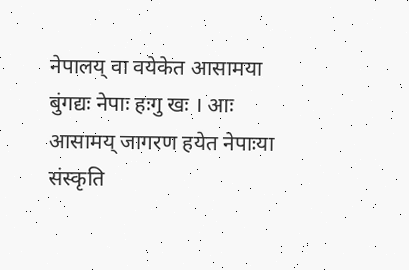नेपालय् वा वयेकेत आसामया बुंगद्यः नेपाः हःगु खः । आः आसामय् जागरण हयेत नेपाःया संस्कृति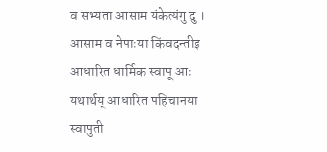व सभ्यता आसाम यंकेत्यंगु दु । आसाम व नेपाःया किंवदन्तीइ आधारित धार्मिक स्वापू आः यथार्थय् आधारित पहिचानया स्वापुती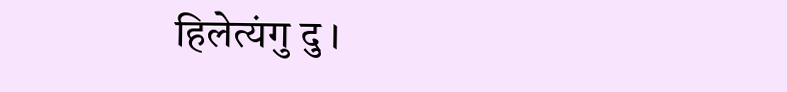हिलेत्यंगु दु ।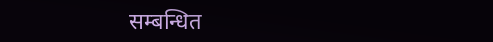सम्बन्धित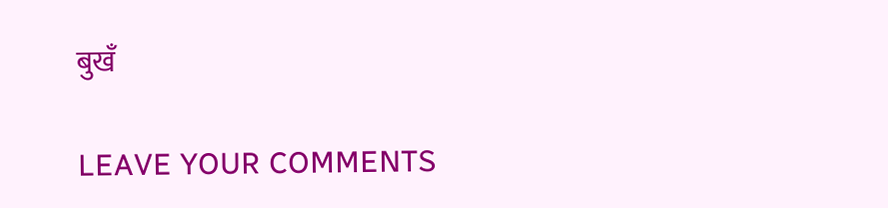बुखँ

LEAVE YOUR COMMENTS